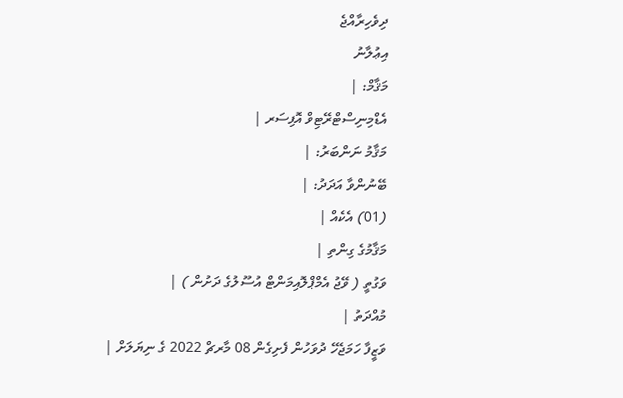ދިވެހިރާއްޖެ
އިޢުލާނު
މަޤާމް: |
އެޑްމިނިސްޓްރޭޓިވް އޮފިސަރ |
މަޤާމު ނަންބަރު: |
ބޭނުންވާ އަދަދު: |
(01) އެކެއް |
މަޤާމުގެ ގިންތި |
ވަގުތީ ( ވޭޖު އެމްޕްލޮއިމަންޓް އުސޫލުގެ ދަށުން ) |
މުއްދަތު |
ވަޒީފާ ހަމަޖެހޭ ދުވަހުން ފެށިގެން 08 މާރޗް 2022 ގެ ނިޔަލަށް |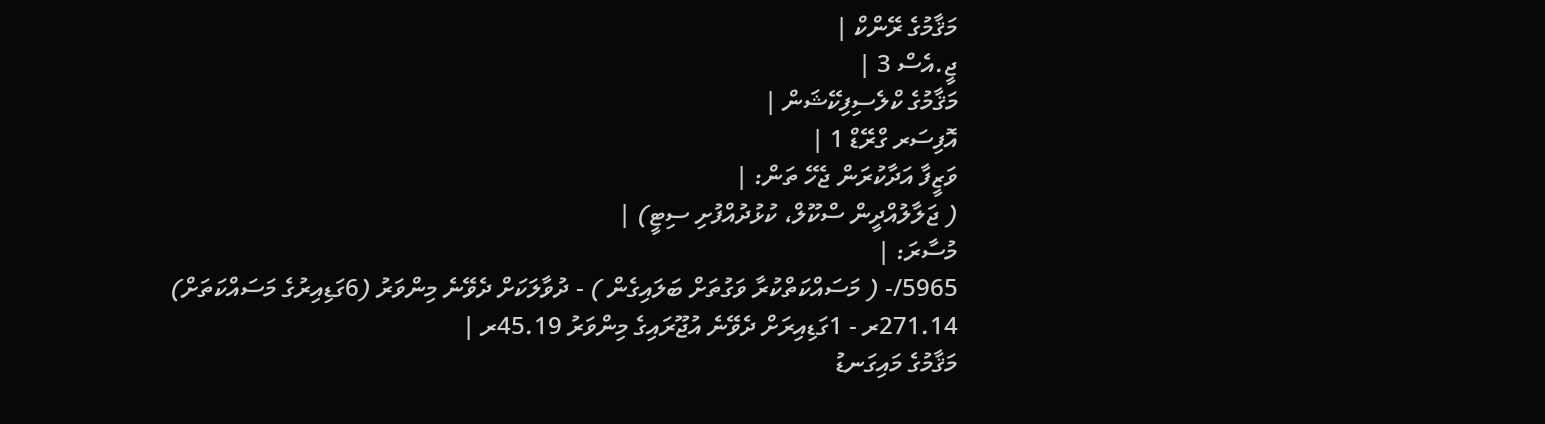މަޤާމުގެ ރޭންކް |
ޖީ.އެސް 3 |
މަޤާމުގެ ކްލެސިފިކޭޝަން |
އޮފިސަރ ގްރޭޑް 1 |
ވަޒީފާ އަދާކުރަން ޖެހޭ ތަން: |
( ޖަލާލުއްދީން ސްކޫލް، ކުޅުދުއްފުށި ސިޓީ) |
މުސާރަ: |
5965/- ( މަސައްކަތްކުރާ ވަގުތަށް ބަލައިގެން ) - ދުވާލަކަށް ދެވޭނެ މިންވަރު (6ގަޑިއިރުގެ މަސައްކަތަށް) 271.14ރ - 1ގަޑިއިރަށް ދެވޭނެ އުޖޫރައިގެ މިންވަރު 45.19ރ |
މަޤާމުގެ މައިގަނޑު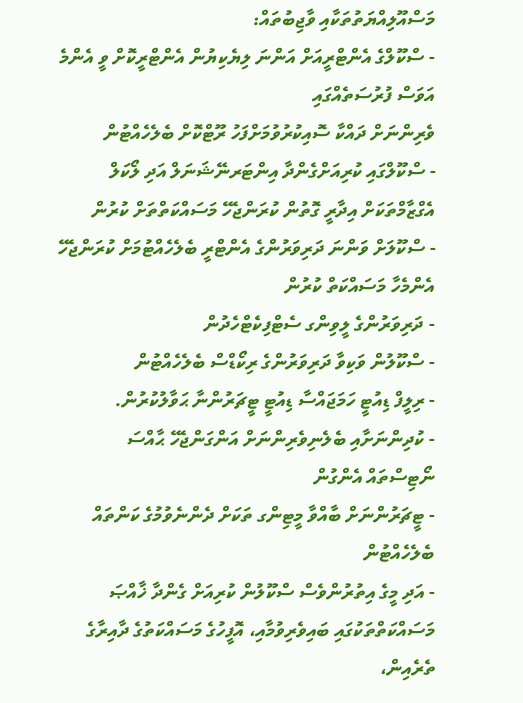މަސްއޫލިއްޔަތުތަކާއި ވާޖިބުތައް:
- ސްކޫލްގެ އެންޓްރީއަށް އަންނަ ލިޔެކިޔުން އެންޓްރީކޮށް ވީ އެންމެ އަވަސް ފުރުސަތެއްގައި
ވެރިންނަށް ދައްކާ ސޮއިކުރުވުމަށްފަހު ރޫޓްކޮށް ބެލެހެއްޓުން
- ސްކޫލްގައި ކުރިއަށްގެންދާ އިންޓަރނޭޝަނަލް އަދި ލޯކަލް އެގްޒާމްތަކަށް އިދާރީ ގޮތުން ކުރަންޖެހޭ މަސައްކަތްތަށް ކުރުން
- ސްކޫލަށް ވަންނަ ދަރިވަރުންގެ އެންޓްރީ ބެލެހެއްޓުމަށް ކުރަންޖެހޭ އެންމެހާ މަސައްކަތް ކުރުން
- ދަރިވަރުންގެ ލީވިންގ ސެޓްފިކެޓްހެދުން
- ސްކޫލުން ވަކިވާ ދަރިވަރުންގެ ރިކޯޑްސް ބެލެހެއްޓުން
- ރިލީފް ޑިއުޓީ ހަމަޖައްސާ ޑިއުޓީ ޓީޗަރުންނާ ޙަވާލުކުރުން.
- ކުދިންނަށާއި ބެލެނިވެރިންނަށް އަންގަންޖެހޭ ޙާއްސަ ނޯޓިސްތައް އެންގުން
- ޓީޗަރުންނަށް ބާއްވާ މީޓިންގ ތަކަށް ދެންނެވުމުގެ ކަންތައް ބެލެހެއްޓުން
- އަދި މީގެ އިތުރުންވެސް ސްކޫލުން ކުރިއަށް ގެންދާ ޚާއްޞަ މަސައްކަތްތަކުގައި ބައިވެރިވުމާއި، އޮފީހުގެ މަސައްކަތުގެ ދާއިރާގެ ތެރެއިން،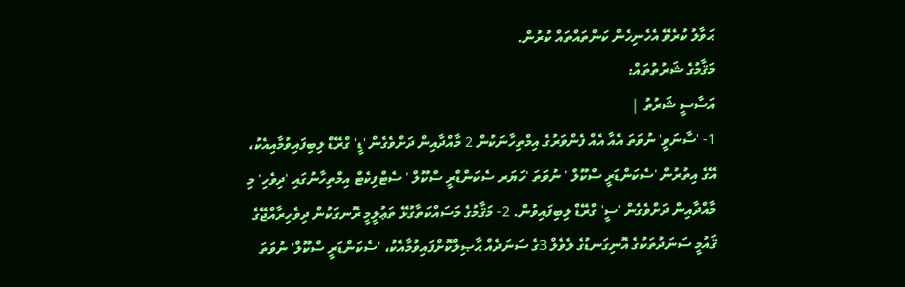ޙަވާލު ކުރެވޭ އެހެނިހެން ކަންތައްތައް ކުރުން.
މަޤާމުގެ ޝަރުތުތައް:
އަސާސީ ޝަރުތު |
1- 'ސާނަވީ' ނުވަތަ އެއާ އެއް ފެންވަރުގެ އިމްތިހާނަކުން 2 މާއްދާއިން ދަށްވެގެން 'ޑީ' ގްރޭޑް ލިބިފައިވުމާއިއެކު، އޭގެ އިތުރުން 'ސެކަންޑަރީ ސްކޫލް ' ނުވަތަ 'ހަޔަރ ސެކަންޑްރީ ސްކޫލް ' ސެޓްފިކެޓް އިމްތިހާނުގައި 'ދިވެހި' މި މާއްދާއިން ދަށްވެގެން 'ސީ' ގްރޭޑް ލިބިފައިވުން. 2- މަޤާމުގެ މަސައްކަތާގުޅޭ ތަޢުލީމީ ރޮނގަކުން ދިވެހިރާއްޖޭގެ ޤައުމީ ސަނަދުތަކުގެ އޮނިގަނޑުގެ ލެވެލް 3ގެ ސަނަދެއް ޙާޞިލްކޮށްފައިވުމާއެކު، 'ސެކަންޑަރީ ސްކޫލް' ނުވަތަ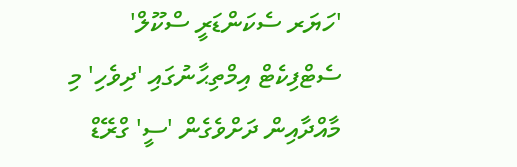'ހަޔަރ ސެކަންޑަރީ ސްކޫލް' ސެޓްފިކެޓް އިމްތިޙާނުގައި 'ދިވެހި' މި މާއްދާއިން ދަށްވެގެން 'ސީ' ގްރޭޑް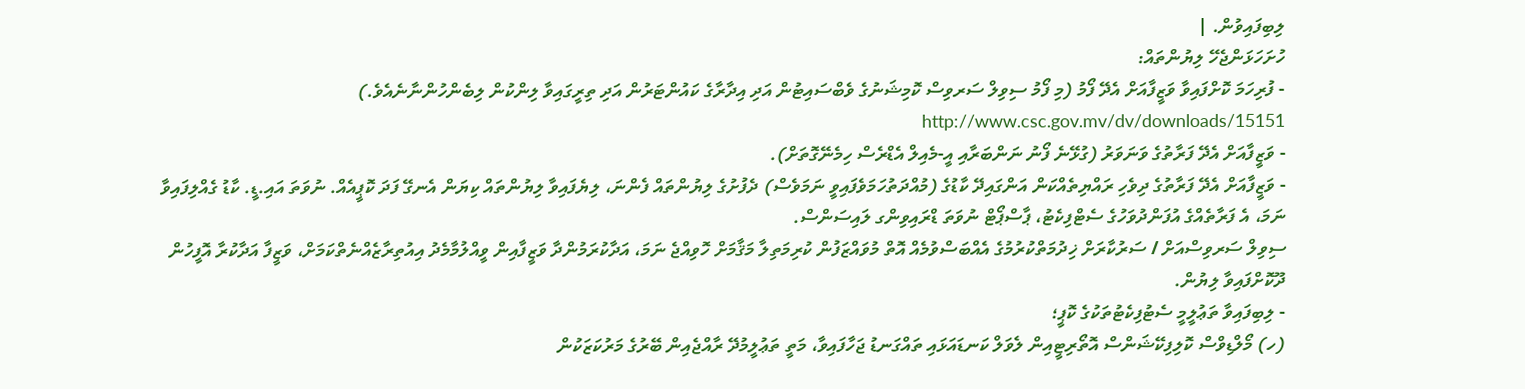ލިބިފައިވުން. |
ހުށަހަޅަންޖެހޭ ލިޔުންތައް:
- ފުރިހަމަ ކޮށްފައިވާ ވަޒީފާއަށް އެދޭ ފޯމު (މި ފޯމު ސިވިލް ސަރވިސް ކޮމިޝަނުގެ ވެބްސައިޓުން އަދި އިދާރާގެ ކައުންޓަރުން އަދި ތިރީގައިވާ ލިންކުން ލިބެންހުންނާނެއެވެ.) http://www.csc.gov.mv/dv/downloads/15151
- ވަޒީފާއަށް އެދޭ ފަރާތުގެ ވަނަވަރު (ގުޅޭނެ ފޯނު ނަންބަރާއި އީ-މެއިލް އެޑްރެސް ހިމެނޭގޮތަށް).
- ވަޒީފާއަށް އެދޭ ފަރާތުގެ ދިވެހި ރައްޔިތެއްކަން އަންގައިދޭ ކާޑުގެ (މުއްދަތުހަމަވެފައިވީ ނަމަވެސް) ދެފުށުގެ ލިޔުންތައް ފެންނަ، ލިޔެފައިވާ ލިޔުންތައް ކިޔަން އެނގޭ ފަދަ ކޮޕީއެއް. ނުވަތަ އައި.ޑީ. ކާޑު ގެއްލިފައިވާ ނަމަ، އެ ފަރާތެއްގެ އުފަންދުވަހުގެ ސެޓްފިކެޓު، ޕާސްޕޯޓް ނުވަތަ ޑްރައިވިންގ ލައިސަންސް.
ސިވިލް ސަރވިސްއަށް / ސަރުކާރަށް ޚިދުމަތްކުރުމުގެ އެއްބަސްވުމެއް އޮތް މުވައްޒަފުން ކުރިމަތިލާ މަޤާމަށް ހޮވިއްޖެ ނަމަ، އަދާކުރަމުންދާ ވަޒީފާއިން ވީއްލުމާމެދު އިއުތިރާޒެއްނެތްކަމަށް، ވަޒީފާ އަދާކުރާ އޮފީހުން ދޫކޮށްފައިވާ ލިޔުން.
- ލިބިފައިވާ ތަޢުލީމީ ސެޓުފިކެޓުތަކުގެ ކޮޕީ؛
(ހ) މޯލްޑިވްސް ކޮލިފިކޭޝަންސް އޮތޯރިޓީއިން ލެވަލް ކަނޑައަޅައި ތައްގަނޑު ޖަހާފައިވާ، މަތީ ތަޢުލީމުދޭ ރާއްޖެއިން ބޭރުގެ މަރުކަޒަކުން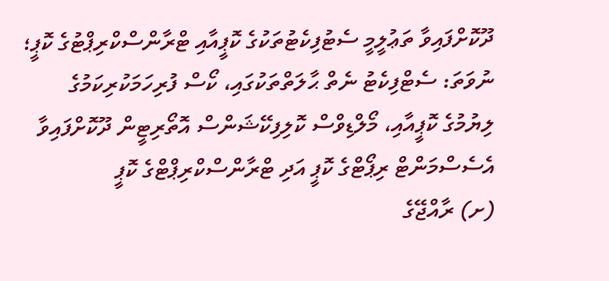ދޫކޮށްފައިވާ ތަޢުލީމީ ސެޓުފިކެޓުތަކުގެ ކޮޕީއާއި ޓްރާންސްކްރިޕްޓުގެ ކޮޕީ؛ ނުވަތަ: ސެޓްފިކެޓު ނެތް ޙާލަތްތަކުގައި، ކޯސް ފުރިހަމަކުރިކަމުގެ ލިޔުމުގެ ކޮޕީއާއި، މޯލްޑިވްސް ކޮލިފިކޭޝަންސް އޮތޯރިޓީން ދޫކޮށްފައިވާ އެސެސްމަންޓް ރިޕޯޓްގެ ކޮޕީ އަދި ޓްރާންސްކްރިޕްޓްގެ ކޮޕީ
(ށ) ރާއްޖޭގެ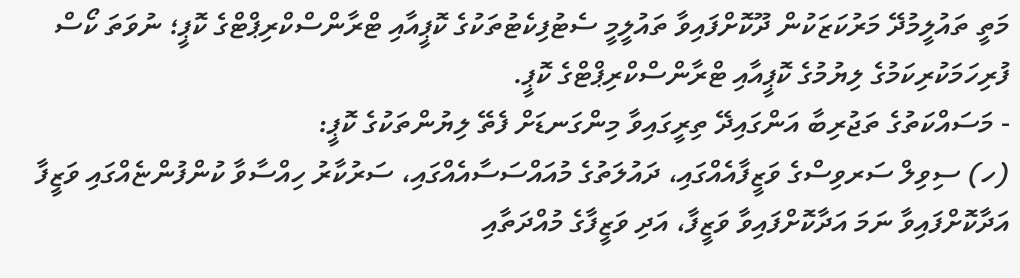މަތީ ތައުލީމުދޭ މަރުކަޒަކުން ދޫކޮށްފައިވާ ތައުލީމީ ސެޓުފިކެޓުތަކުގެ ކޮޕީއާއި ޓްރާންސްކްރިޕްޓްގެ ކޮޕީ؛ ނުވަތަ ކޯސް ފުރިހަމަކުރިކަމުގެ ލިޔުމުގެ ކޮޕީއާއި ޓްރާންސްކްރިޕްޓްގެ ކޮޕީ.
- މަސައްކަތުގެ ތަޖުރިބާ އަންގައިދޭ ތިރީގައިވާ މިންގަނޑަށް ފެތޭ ލިޔުންތަކުގެ ކޮޕީ:
(ހ) ސިވިލް ސަރވިސްގެ ވަޒީފާއެއްގައި، ދައުލަތުގެ މުއައްސަސާއެއްގައި، ސަރުކާރު ހިއްސާވާ ކުންފުންޏެއްގައި ވަޒީފާ އަދާކޮށްފައިވާ ނަމަ އަދާކޮށްފައިވާ ވަޒީފާ، އަދި ވަޒީފާގެ މުއްދަތާއި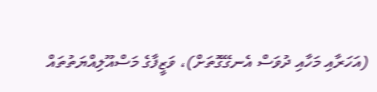(އަހަރާއި މަހާއި ދުވަސް އެނގޭގޮތަށް)، ވަޒީފާގެ މަސްއޫލިއްޔަތުތައް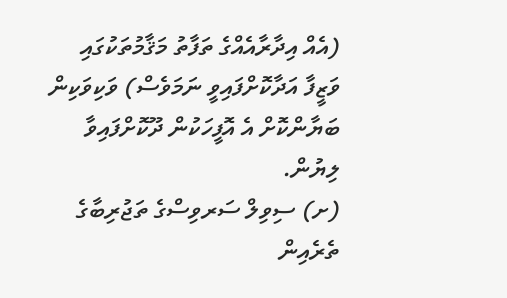(އެއް އިދާރާއެއްގެ ތަފާތު މަޤާމުތަކުގައި ވަޒީފާ އަދާކޮށްފައިވީ ނަމަވެސް) ވަކިވަކިން ބަޔާންކޮށް އެ އޮފީހަކުން ދޫކޮށްފައިވާ ލިޔުން.
(ށ) ސިވިލް ސަރވިސްގެ ތަޖުރިބާގެ ތެރެއިން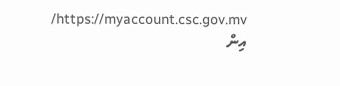https://myaccount.csc.gov.mv/ އިން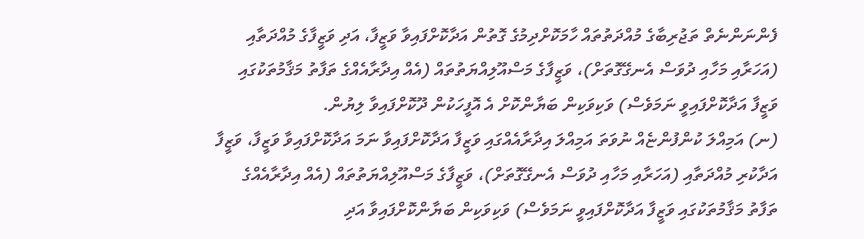ފެންނަންނެތް ތަޖުރިބާގެ މުއްދަތުތައް ހާމަކޮށްދިމުގެ ގޮތުން އަދާކޮށްފައިވާ ވަޒީފާ، އަދި ވަޒީފާގެ މުއްދަތާއި (އަހަރާއި މަހާއި ދުވަސް އެނގޭގޮތަށް)، ވަޒީފާގެ މަސްއޫލިއްޔަތުތައް (އެއް އިދާރާއެއްގެ ތަފާތު މަޤާމުތަކުގައި ވަޒީފާ އަދާކޮށްފައިވީ ނަމަވެސް) ވަކިވަކިން ބަޔާންކޮށް އެ އޮފީހަކުން ދޫކޮށްފައިވާ ލިޔުން.
(ނ) އަމިއްލަ ކުންފުންޏެއް ނުވަތަ އަމިއްލަ އިދާރާއެއްގައި ވަޒީފާ އަދާކޮށްފައިވާ ނަމަ އަދާކޮށްފައިވާ ވަޒީފާ، ވަޒީފާ އަދާކުރި މުއްދަތާއި (އަހަރާއި މަހާއި ދުވަސް އެނގޭގޮތަށް)، ވަޒީފާގެ މަސްއޫލިއްޔަތުތައް (އެއް އިދާރާއެއްގެ ތަފާތު މަޤާމުތަކުގައި ވަޒީފާ އަދާކޮށްފައިވީ ނަމަވެސް) ވަކިވަކިން ބަޔާންކޮށްފައިވާ އަދި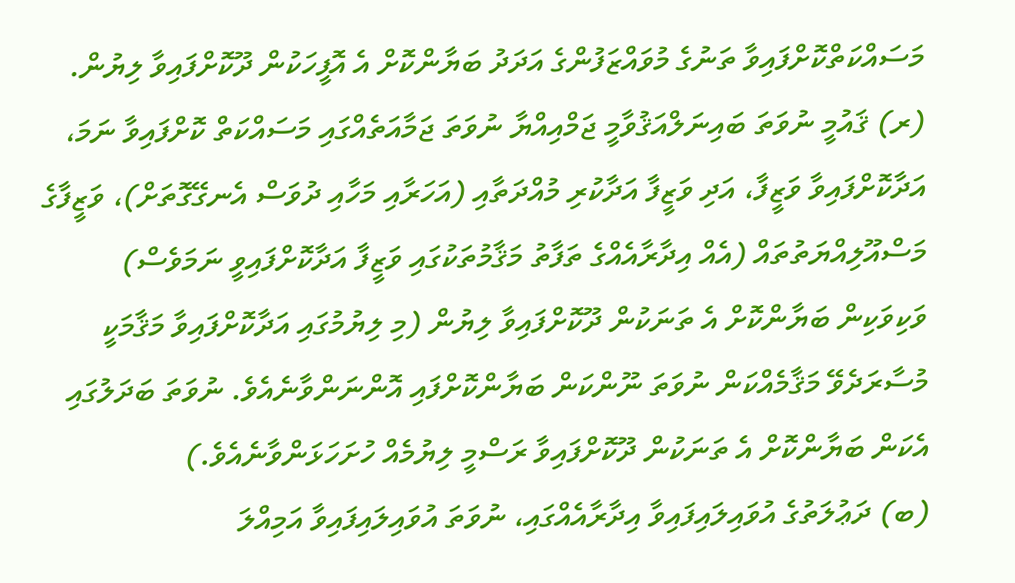މަސައްކަތްކޮށްފައިވާ ތަނުގެ މުވައްޒަފުންގެ އަދަދު ބަޔާންކޮށް އެ އޮފީހަކުން ދޫކޮށްފައިވާ ލިޔުން.
(ރ) ޤައުމީ ނުވަތަ ބައިނަލްއަޤުވާމީ ޖަމްއިއްޔާ ނުވަތަ ޖަމާއަތެއްގައި މަސައްކަތް ކޮށްފައިވާ ނަމަ، އަދާކޮށްފައިވާ ވަޒީފާ، އަދި ވަޒީފާ އަދާކުރި މުއްދަތާއި (އަހަރާއި މަހާއި ދުވަސް އެނގޭގޮތަށް)، ވަޒީފާގެ މަސްއޫލިއްޔަތުތައް (އެއް އިދާރާއެއްގެ ތަފާތު މަޤާމުތަކުގައި ވަޒީފާ އަދާކޮށްފައިވީ ނަމަވެސް) ވަކިވަކިން ބަޔާންކޮށް އެ ތަނަކުން ދޫކޮށްފައިވާ ލިޔުން (މި ލިޔުމުގައި އަދާކޮށްފައިވާ މަޤާމަކީ މުސާރަދެވޭ މަޤާމެއްކަން ނުވަތަ ނޫންކަން ބަޔާންކޮށްފައި އޮންނަންވާނެއެވެ. ނުވަތަ ބަދަލުގައި އެކަން ބަޔާންކޮށް އެ ތަނަކުން ދޫކޮށްފައިވާ ރަސްމީ ލިޔުމެއް ހުށަހަޅަންވާނެއެވެ.)
(ބ) ދަޢުލަތުގެ އުވައިލައިފައިވާ އިދާރާއެއްގައި، ނުވަތަ އުވައިލައިފައިވާ އަމިއްލަ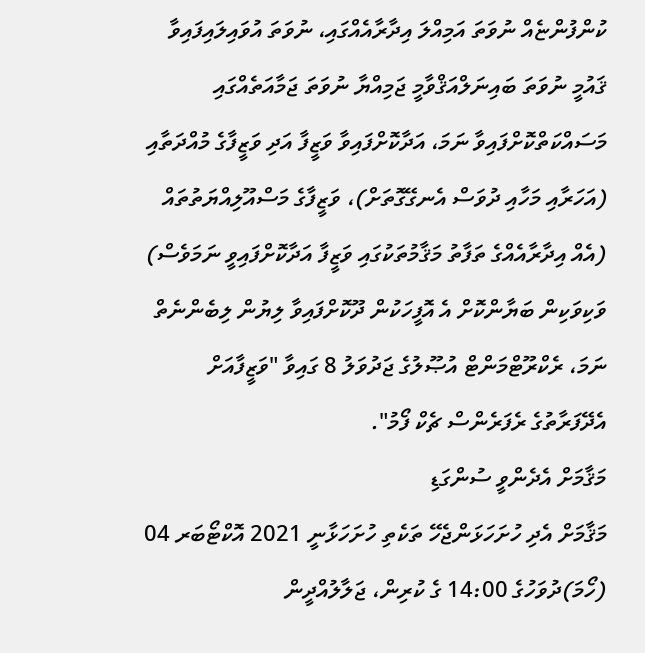ކުންފުންޏެއް ނުވަތަ އަމިއްލަ އިދާރާއެއްގައި، ނުވަތަ އުވައިލައިފައިވާ ޤައުމީ ނުވަތަ ބައިނަލްއަޤްވާމީ ޖަމިއްޔާ ނުވަތަ ޖަމާއަތެއްގައި މަސައްކަތްކޮށްފައިވާ ނަމަ، އަދާކޮށްފައިވާ ވަޒީފާ އަދި ވަޒީފާގެ މުއްދަތާއި (އަހަރާއި މަހާއި ދުވަސް އެނގޭގޮތަށް)، ވަޒީފާގެ މަސްއޫލިއްޔަތުތައް (އެއް އިދާރާއެއްގެ ތަފާތު މަޤާމުތަކުގައި ވަޒީފާ އަދާކޮށްފައިވީ ނަމަވެސް) ވަކިވަކިން ބަޔާންކޮށް އެ އޮފީހަކުން ދޫކޮށްފައިވާ ލިޔުން ލިބެންނެތް ނަމަ، ރެކްރޫޓްމަންޓް އުޞޫލުގެ ޖަދުވަލު 8 ގައިވާ "ވަޒީފާއަށް އެދޭފަރާތުގެ ރެފަރެންސް ޗެކް ފޯމު".
މަޤާމަށް އެދެންވީ ސުންގަޑި
މަޤާމަށް އެދި ހުށަހަޅަންޖެހޭ ތަކެތި ހުށަހަޅާނީ 2021 އޮކްޓޯބަރ 04 (ހޯމަ)ދުވަހުގެ 14:00 ގެ ކުރިން، ޖަލާލުއްދީން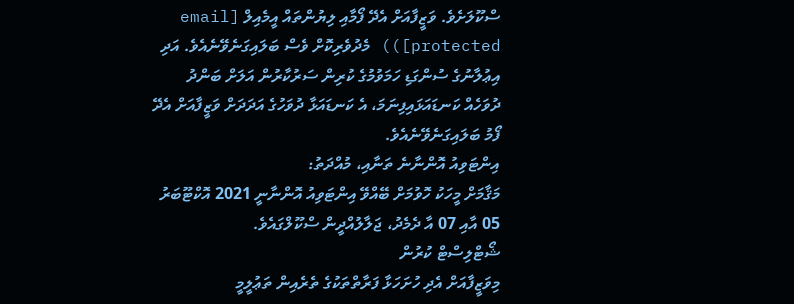ސްކޫލަށެވެ. ވަޒީފާއަށް އެދޭ ފޯމާއި ލިޔުންތައް އީމެއިލް [email protected])) މެދުވެރިކޮށް ވެސް ބަލައިގަނެވޭނެއެވެ. އަދި އިޢުލާނުގެ ސުންގަޑި ހަމަވުމުގެ ކުރިން ސަރުކާރުން އަލަށް ބަންދު ދުވަހެއް ކަނޑައަޅައިފިނަމަ، އެ ކަނޑައަޅާ ދުވަހުގެ އަދަދަށް ވަޒީފާއަށް އެދޭ ފޯމު ބަލައިގަނެވޭނެއެވެ.
އިންޓަވިއު އޮންނާނެ ތަނާއި، މުއްދަތު:
މަޤާމަށް މީހަކު ހޮވުމަށް ބޭއްވޭ އިންޓަވިއު އޮންނާނީ 2021 އޮކްޓޫބަރު 05 އާއި 07 އާ ދެމެދު، ޖަލާލުއްދީން ސްކޫލްގައެވެ.
ޝޯޓްލިސްޓް ކުރުން
މިވަޒީފާއަށް އެދި ހުށަހަޅާ ފަރާތްތަކުގެ ތެރެއިން ތަޢުލީމީ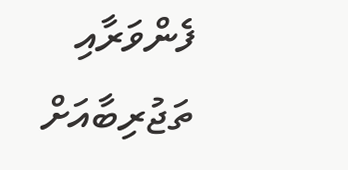ފެންވަރާއި ތަޖުރިބާއަށް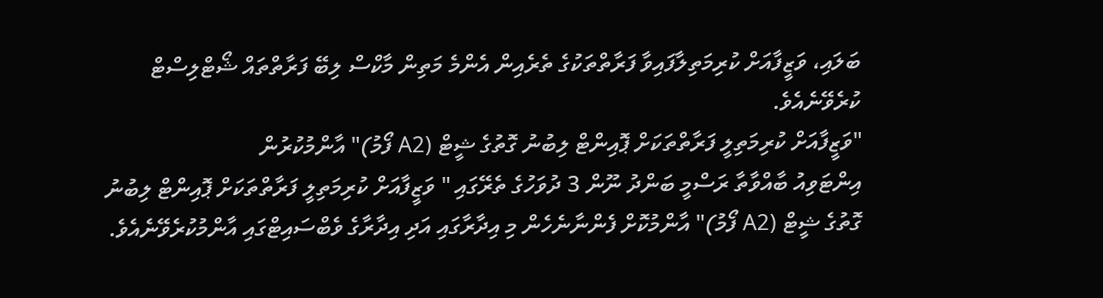ބަލައި، ވަޒީފާއަށް ކުރިމަތިލާފައިވާ ފަރާތްތަކުގެ ތެރެއިން އެންމެ މަތިން މާކްސް ލިބޭ ފަރާތްތައް ޝޯޓްލިސްޓް ކުރެވޭނެއެވެ.
"ވަޒީފާއަށް ކުރިމަތިލީ ފަރާތްތަކަށް ޕޮއިންޓް ލިބުނު ގޮތުގެ ޝީޓް (A2 ފޯމު)" އާންމުކުރުން
އިންޓަވިއު ބާއްވާތާ ރަސްމީ ބަންދު ނޫން 3 ދުވަހުގެ ތެރޭގައި " ވަޒީފާއަށް ކުރިމަތިލީ ފަރާތްތަކަށް ޕޮއިންޓް ލިބުނު ގޮތުގެ ޝީޓް (A2 ފޯމު)" އާންމުކޮށް ފެންނާނެހެން މި އިދާރާގައި އަދި އިދާރާގެ ވެބްސައިޓްގައި އާންމުކުރެވޭނެއެވެ.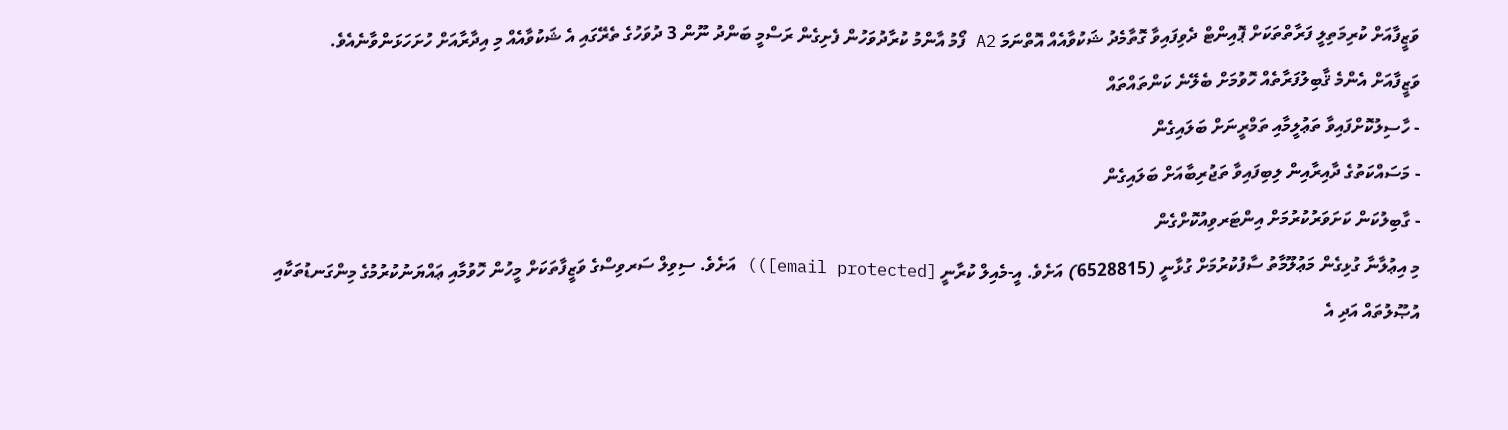ވަޒީފާއަށް ކުރިމަތިލީ ފަރާތްތަކަށް ޕޮއިންޓް ދެވިފައިވާ ގޮތާމެދު ޝަކުވާއެއް އޮތްނަމަ A2 ފޯމު އާންމު ކުރާދުވަހުން ފެށިގެން ރަސްމީ ބަންދު ނޫން 3 ދުވަހުގެ ތެރޭގައި އެ ޝަކުވާއެއް މި އިދާރާއަށް ހުށަހަޅަންވާނެއެވެ.
ވަޒީފާއަށް އެންމެ ޤާބިލުފަރާތެއް ހޮވުމަށް ބެލޭނެ ކަންތައްތައް
- ހާސިލުކޮށްފައިވާ ތަޢުލީމާއި ތަމްރީނަށް ބަލައިގެން
- މަސައްކަތުގެ ދާއިރާއިން ލިބިފައިވާ ތަޖުރިބާއަށް ބަލައިގެން
- ގާބިލުކަން ކަށަވަރުކުރުމަށް އިންޓަރވިއުކޮށްގެން
މި އިޢުލާނާ ގުޅިގެން މަޢުލޫމާތު ސާފުކުރުމަށް ގުޅާނީ (6528815) އަށެވެ. އީ-މެއިލް ކުރާނީ [email protected])) އަށެވެ. ސިވިލް ސަރވިސްގެ ވަޒީފާތަކަށް މީހުން ހޮވުމާއި ޢައްޔަނުކުރުމުގެ މިންގަނޑުތަކާއި އުޞޫލުތައް އަދި އެ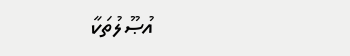އުޞޫލުތަކާ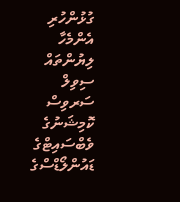ގުޅުންހުރި އެންމެހާ ލިޔުންތައް ސިވިލް ސަރވިސް ކޮމިޝަނުގެ ވެބްސައިޓްގެ ޑައުންލޯޑްސްގެ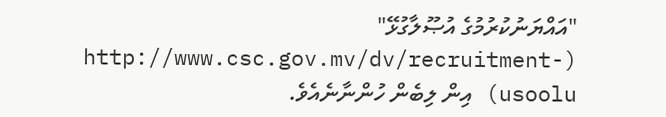"އައްޔަނުކުރުމުގެ އުޞޫލާގުޅޭ" (http://www.csc.gov.mv/dv/recruitment-usoolu) އިން ލިބެން ހުންނާނެއެވެ.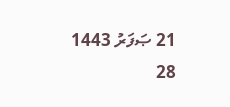21 ޞަފަރު 1443
28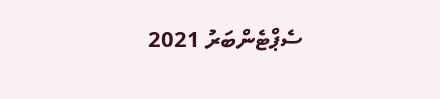ސެޕްޓެންބަރު 2021